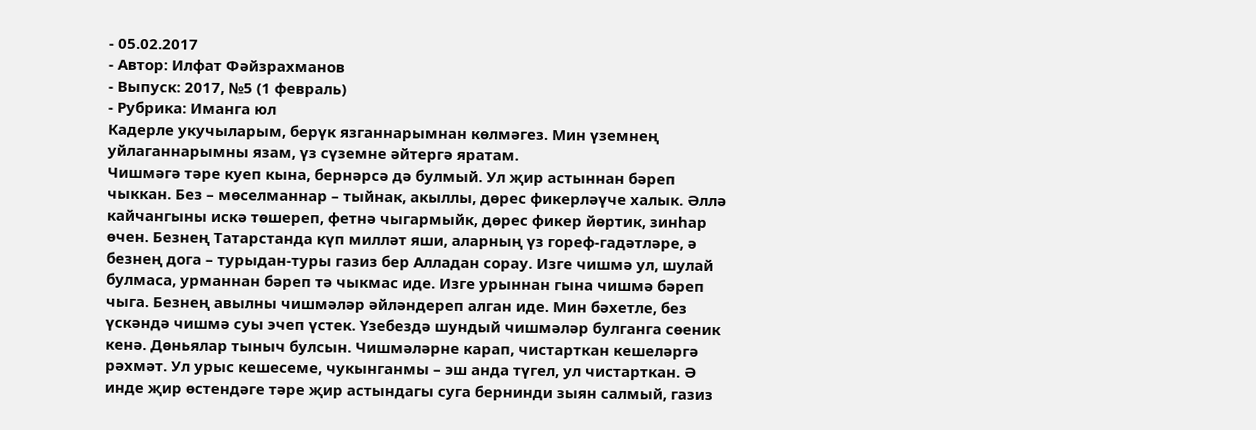- 05.02.2017
- Автор: Илфат Фәйзрахманов
- Выпуск: 2017, №5 (1 февраль)
- Рубрика: Иманга юл
Кадерле укучыларым, берүк язганнарымнан көлмәгез. Мин үземнең уйлаганнарымны язам, үз сүземне әйтергә яратам.
Чишмәгә тәре куеп кына, бернәрсә дә булмый. Ул җир астыннан бәреп чыккан. Без – мөселманнар – тыйнак, акыллы, дөрес фикерләүче халык. Әллә кайчангыны искә төшереп, фетнә чыгармыйк, дөрес фикер йөртик, зинһар өчен. Безнең Татарстанда күп милләт яши, аларның үз гореф-гадәтләре, ә безнең дога – турыдан-туры газиз бер Алладан сорау. Изге чишмә ул, шулай булмаса, урманнан бәреп тә чыкмас иде. Изге урыннан гына чишмә бәреп чыга. Безнең авылны чишмәләр әйләндереп алган иде. Мин бәхетле, без үскәндә чишмә суы эчеп үстек. Үзебездә шундый чишмәләр булганга сөеник кенә. Дөньялар тыныч булсын. Чишмәләрне карап, чистарткан кешеләргә рәхмәт. Ул урыс кешесеме, чукынганмы – эш анда түгел, ул чистарткан. Ә инде җир өстендәге тәре җир астындагы суга бернинди зыян салмый, газиз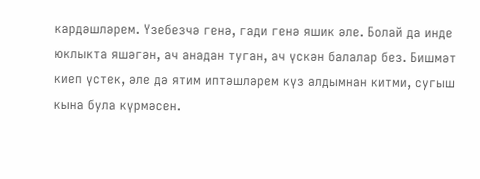кардәшләрем. Үзебезчә генә, гади генә яшик әле. Болай да инде юклыкта яшәгән, ач анадан туган, ач үскән балалар без. Бишмәт киеп үстек, әле дә ятим иптәшләрем күз алдымнан китми, сугыш кына була күрмәсен.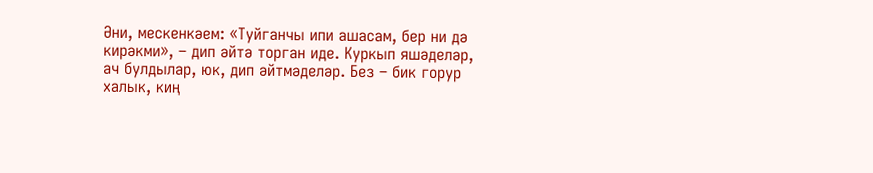Әни, мескенкәем: «Туйганчы ипи ашасам, бер ни дә кирәкми», – дип әйтә торган иде. Куркып яшәделәр, ач булдылар, юк, дип әйтмәделәр. Без – бик горур халык, киң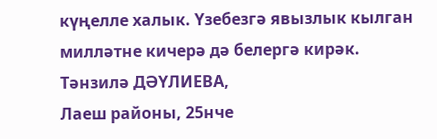күңелле халык. Үзебезгә явызлык кылган милләтне кичерә дә белергә кирәк.
Тәнзилә ДӘҮЛИЕВА,
Лаеш районы, 25нче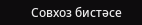Совхоз бистәсе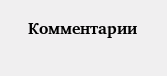Комментарии